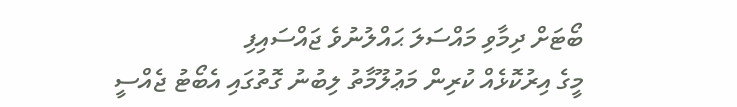ބޯޓަށް ދިމާވި މައްސަލަ ޙައްލުނުވެ ޖައްސައިފި
މީގެ އިރުކޮޅެއް ކުރިން މަޢުލޫމާތު ލިބުނު ގޮތުގައި އެބޯޓު ޖެއްސީ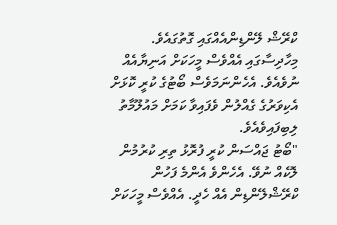ކްރޭޝް ލޭންޑިންއެއްގައި ގޮތުގައެވެ.
މިހާދިސާގައި އެއްވެސް މީހަކަށް އަނިޔާއެއް ނުވެއެވެ. އެހެންނަމަވެސް ބޯޓުގެ ކުރީ ކޮޅަށް އެކިވަރުގެ ގެއްލުން ވެފައިވާ ކަމަށް މައުލޫމާތު ލިބިފައިވެއެވެ.
"ބޯޓު ޖައްސަން ކުރީ ފުރޮޅު ތިރި ކުރުމުން ލޮކެއް ނުވޭ. އެހެންވެ އެންމެ ފަހުން ކްރޭޝްލޭންޑިން އެއް ހެދީ. އެއްވެސް މީހަކަށް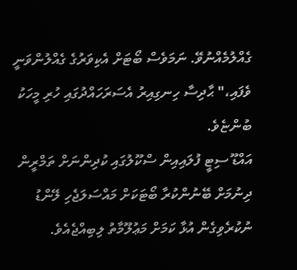ގެއްލުމެއްނުވޭ. ނަމަވެސް ބޯޓަށް އެކިވަރުގެ ގެއްލުންވަނީ ވެފައި،" ޙާދިސާ ހިނގިއިރު އެސަރަހައްދުގައި ހުރި މީހަކު ބުންޏެވެ.
އައްޑޫ ސިޓީ ފުލައިއިން ސްކޫލުގައި ކުދިންނަށް ތަމްރީން ދިނުމަށް ބޭނުންކުރާ ބޯޓަކަށް މައްސަލަޖެހި ލޭންޑު ނުކުރެވިގެން އުޅާ ކަމަށް މަޢުލޫމާތު ލިބިއްޖެއެވެ.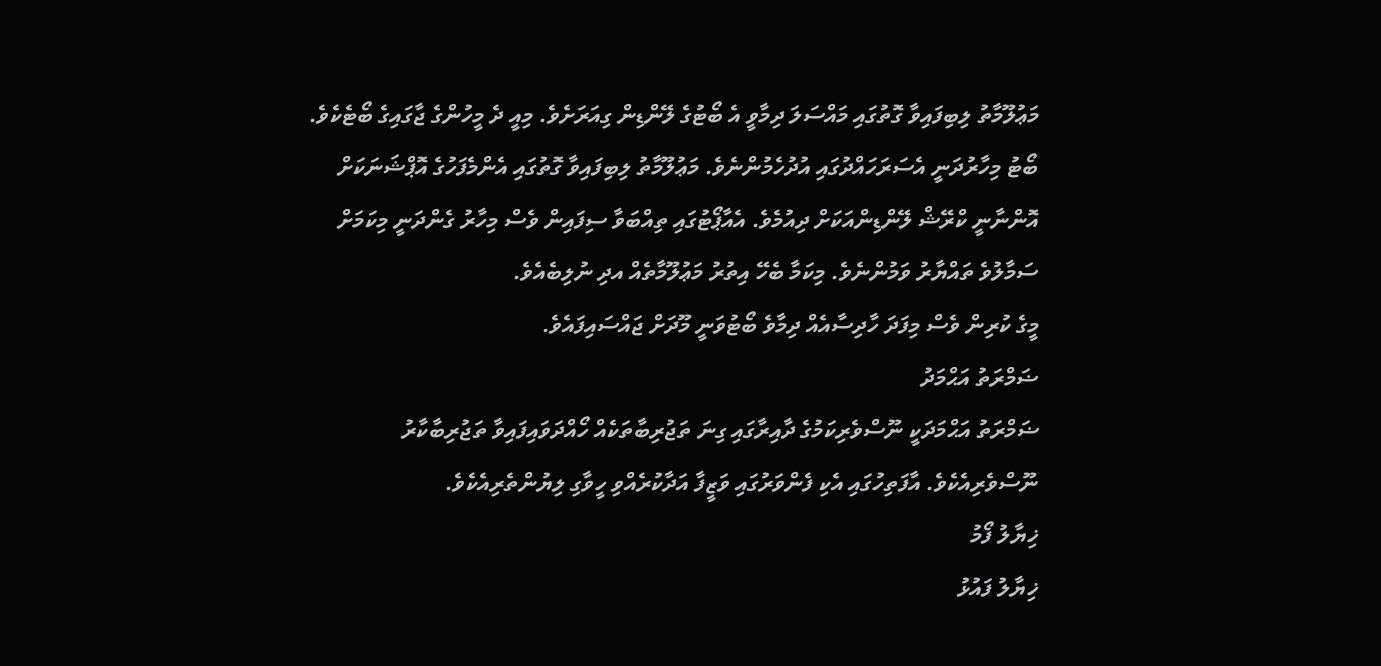މަޢުލޫމާތު ލިބިފައިވާ ގޮތުގައި މައްސަލަ ދިމާވީ އެ ބޯޓުގެ ލޭންޑިން ގިއަރަށެވެ. މިއީ ދެ މީހުންގެ ޖާގައިގެ ބޯޓެކެވެ. ބޯޓު މިހާރުދަނީ އެސަރަހައްދުގައި އުދުހެމުންނެވެ. މަޢުލޫމާތު ލިބިފައިވާ ގޮތުގައި އެންމެފަހުގެ އޮޕްޝަނަކަށް އޮންނާނީ ކްރޭޝް ލޭންޑިންއަކަށް ދިއުމެވެ. އެއާޕޯޓުގައި ތިއްބަވާ ސިފައިން ވެސް މިހާރު ގެންދަނީ މިކަމަށް ސަމާލުވެ ތައްޔާރު ވަމުންނެވެ. މިކަމާ ބެހޭ އިތުރު މަޢުލޫމާތެއް އދި ނުލިބެއެވެ.
މީގެ ކުރިން ވެސް މިފަދަ ހާދިސާއެއް ދިމާވެ ބޯޓުވަނީ މޫދަށް ޖައްސައިފައެވެ.
ޟަމްރަތު އަޙްމަދު
ޟަމްރަތު އަޙްމަދަކީ ނޫސްވެރިކަމުގެ ދާއިރާގައި ގިނަ ތަޖުރިބާތަކެއް ހޯއްދަވައިފައިވާ ތަޖުރިބާކާރު ނޫސްވެރިއެކެވެ. އާފަތިހުގައި އެކި ފެންވަރުގައި ވަޒީފާ އަދާކުރެއްވި ހީވާގި ލިޔުންތެރިއެކެވެ.
ޚިޔާލު ފޯމު
ޚިޔާލު ފައުޅު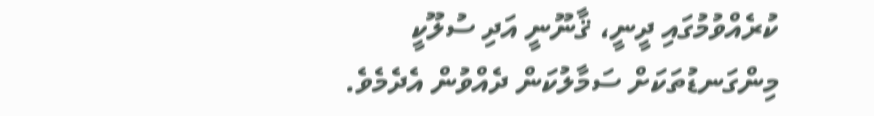ކުރެއްވުމުގައި ދީނީ، ޤާނޫނީ އަދި ސުލޫކީ މިންގަނޑުތަކަށް ސަމާލުކަން ދެއްވުން އެދެމެވެ.